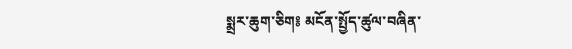སྨྲར་ཆུག་ཅིག༔ མངོན་སྤྱོད་ཚུལ་བཞིན་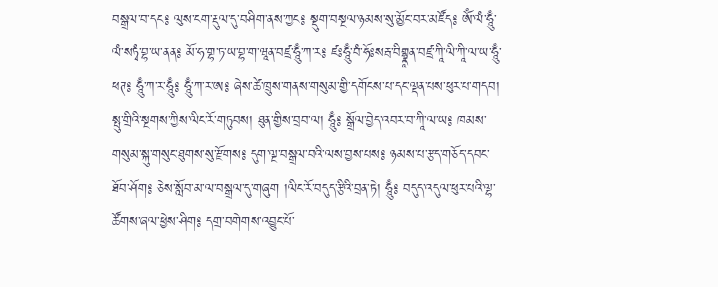བསྒྲལ་བ་དང༔ ལུས་ངག་རྡུལ་དུ་བཤིག་ནས་ཀྱང༔ སྡུག་བསྔལ་ཉམས་སུ་མྱོང་བར་མཛོད༔ ཨོཾ་ལཾ་ཧཱུྃ་ལཾ་སཏྭཾ་བྷ་ཡ་ནན༔ མོ་ཧ་གྷ་ཏ་ཡ་བྷ་ག་ཝཱན་བཛྲ་ཧཱུྃ་ཀ་ར༔ ཛཿཧཱུྃ་བཾ་ཧོཿསརྦ་བིགྷྣཱན་བཛྲ་ཀཱི་ལི་ཀཱི་ལ་ཡ་ཧཱུྃ་ཕཊ༔ ཧཱུྃ་ཀ་ར་ཧཱུྃ༔ ཧཱུྃ་ཀ་ར་ཨ༔ ཞེས་ཚེ་ཁྲུས་གནས་གསུམ་གྱི་དགོངས་པ་དང་ལྡན་པས་ཕུར་པ་གདབ། སྤུ་གྲིའི་སྔགས་ཀྱིས་ལིང་རོ་གཏུབས། ཐུན་གྱིས་བྲབ་ལ། ཧཱུྃ༔ སྒྲོལ་བྱེད་འབར་བ་ཀཱི་ལ་ཡ༔ ཁམས་གསུམ་སྐུ་གསུང་ཐུགས་སུ་རྫོགས༔ དུག་ལྔ་བསྒྲལ་བའི་ལས་བྱས་པས༔ ཉམས་པ་རྩད་གཅོད་དབང་ཐོབ་ཤོག༔ ཅེས་སློབ་མ་ལ་བསྒྲལ་དུ་གཞུག །ལིང་རོ་བདུད་རྩིའི་བྲན་ཏེ། ཧཱུྃ༔ བདུད་འདུལ་ཕུར་པའི་ལྷ་ཚོགས་ཞལ་ཕྱེས་ཤིག༔ དགྲ་བགེགས་འབྱུང་པོ་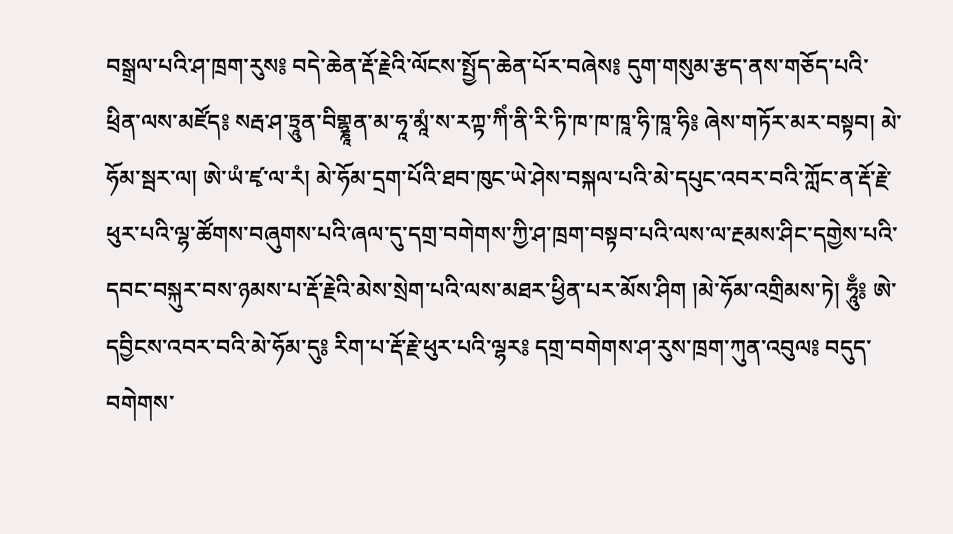བསྒྲལ་པའི་ཤ་ཁྲག་རུས༔ བདེ་ཆེན་རྡོ་རྗེའི་ལོངས་སྤྱོད་ཆེན་པོར་བཞེས༔ དུག་གསུམ་རྩད་ནས་གཅོད་པའི་ཕྲིན་ལས་མཛོད༔ སརྦ་ཤ་ཏྲཱུན་བིགྷྣཱན་མ་ཧཱ་མཱཾ་ས་རཀྟ་ཀིཾ་ནི་རི་ཏི་ཁ་ཁ་ཁཱ་ཧི་ཁཱ་ཧི༔ ཞེས་གཏོར་མར་བསྟབ། མེ་ཧོམ་སྦར་ལ། ཨེ་ཡཾ་ཛྭ་ལ་རཾ། མེ་ཧོམ་དྲག་པོའི་ཐབ་ཁུང་ཡེ་ཤེས་བསྐལ་པའི་མེ་དཔུང་འབར་བའི་ཀློང་ན་རྡོ་རྗེ་ཕུར་པའི་ལྷ་ཚོགས་བཞུགས་པའི་ཞལ་དུ་དགྲ་བགེགས་ཀྱི་ཤ་ཁྲག་བསྟབ་པའི་ལས་ལ་རྔམས་ཤིང་དགྱེས་པའི་དབང་བསྐུར་བས་ཉམས་པ་རྡོ་རྗེའི་མེས་སྲེག་པའི་ལས་མཐར་ཕྱིན་པར་མོས་ཤིག །མེ་ཧོམ་འགྲིམས་ཏེ། ཧཱུྃ༔ ཨེ་དབྱིངས་འབར་བའི་མེ་ཧོམ་དུ༔ རིག་པ་རྡོ་རྗེ་ཕུར་པའི་ལྷར༔ དགྲ་བགེགས་ཤ་རུས་ཁྲག་ཀུན་འབུལ༔ བདུད་བགེགས་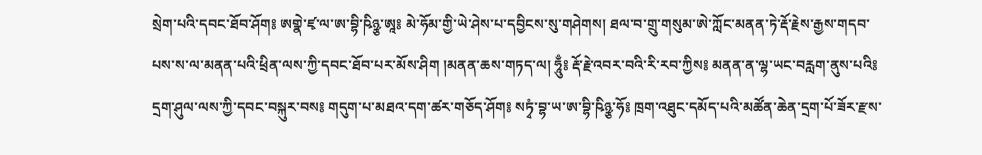སྲེག་པའི་དབང་ཐོབ་ཤོག༔ ཨགྣེ་ཛྭ་ལ་ཨ་བྷི་ཥིཉྩ་ཨཱ༔ མེ་ཧོམ་གྱི་ཡེ་ཤེས་པ་དབྱིངས་སུ་གཤེགས། ཐལ་བ་གྲུ་གསུམ་ཨེ་ཀློང་མནན་ཏེ་རྡོ་རྗེས་རྒྱས་གདབ་པས་ས་ལ་མནན་པའི་ཕྲིན་ལས་ཀྱི་དབང་ཐོབ་པར་མོས་ཤིག །མནན་ཆས་གཏད་ལ། ཧཱུྃ༔ རྡོ་རྗེ་འབར་བའི་རི་རབ་ཀྱིས༔ མནན་ན་ལྷ་ཡང་བརླག་ནུས་པའི༔ དྲག་ཤུལ་ལས་ཀྱི་དབང་བསྐུར་བས༔ གདུག་པ་མཐའ་དག་ཚར་གཅོད་ཤོག༔ སཏྭཾ་བྷ་ཡ་ཨ་བྷི་ཥིཉྩ་ཧོ༔ ཁྲག་འཐུང་དམོད་པའི་མཚོན་ཆེན་དྲག་པོ་ཟོར་རྫས་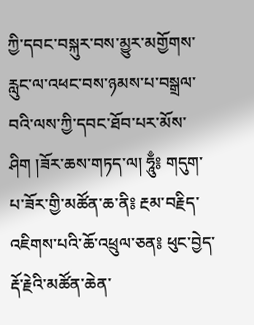ཀྱི་དབང་བསྐུར་བས་མྱུར་མགྱོགས་རླུང་ལ་འཕང་བས་ཉམས་པ་བསྒྲལ་བའི་ལས་ཀྱི་དབང་ཐོབ་པར་མོས་ཤིག །ཟོར་ཆས་གཏད་ལ། ཧཱུྃ༔ གདུག་པ་ཟོར་གྱི་མཚོན་ཆ་ནི༔ རྔམ་བརྗིད་འཇིགས་པའི་ཆོ་འཕྲུལ་ཅན༔ ཕུང་བྱེད་རྡོ་རྗེའི་མཚོན་ཆེན་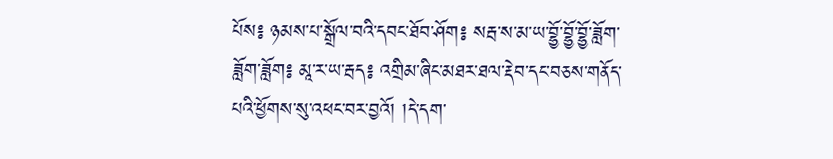པོས༔ ཉམས་པ་སྒྲོལ་བའི་དབང་ཐོབ་ཤོག༔ སརྦ་ས་མ་ཡ་བྷྱོ་བྷྱོ་བྷྱོ་ཟློག་ཟློག་ཟློག༔ མཱ་ར་ཡ་རྦད༔ འགྲིམ་ཞིང་མཐར་ཐལ་རྡེབ་དང་བཅས་གནོད་པའི་ཕྱོགས་སུ་འཕང་བར་བྱའོ། །དེ་དག་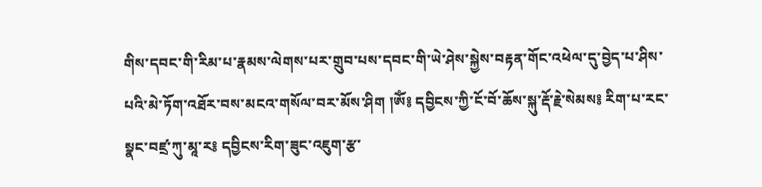གིས་དབང་གི་རིམ་པ་རྣམས་ལེགས་པར་གྲུབ་པས་དབང་གི་ཡེ་ཤེས་སྐྱེས་བརྟན་གོང་འཕེལ་དུ་བྱེད་པ་ཤིས་པའི་མེ་ཏོག་འཐོར་བས་མངའ་གསོལ་བར་མོས་ཤིག །ཨོཾ༔ དབྱིངས་ཀྱི་ངོ་བོ་ཆོས་སྐུ་རྡོ་རྗེ་སེམས༔ རིག་པ་རང་སྣང་བཛྲ་ཀུ་མཱ་ར༔ དབྱིངས་རིག་ཟུང་འཇུག་རྩ་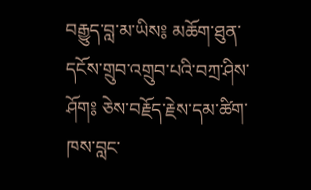བརྒྱུད་བླ་མ་ཡིས༔ མཆོག་ཐུན་དངོས་གྲུབ་འགྲུབ་པའི་བཀྲ་ཤིས་ཤོག༔ ཅེས་བརྗོད་རྗེས་དམ་ཚིག་ཁས་བླང་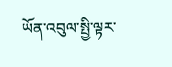ཡོན་འབུལ་སྤྱི་ལྟར་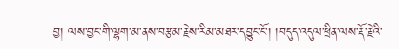བྱ། ལས་བྱང་གི་ལྷག་མ་ནས་བརྩམ་རྗེས་རིམ་མཐར་དབྱུང་ངོ་། །བདུད་འདུལ་ཕྲིན་ལས་རྡོ་རྗེའི་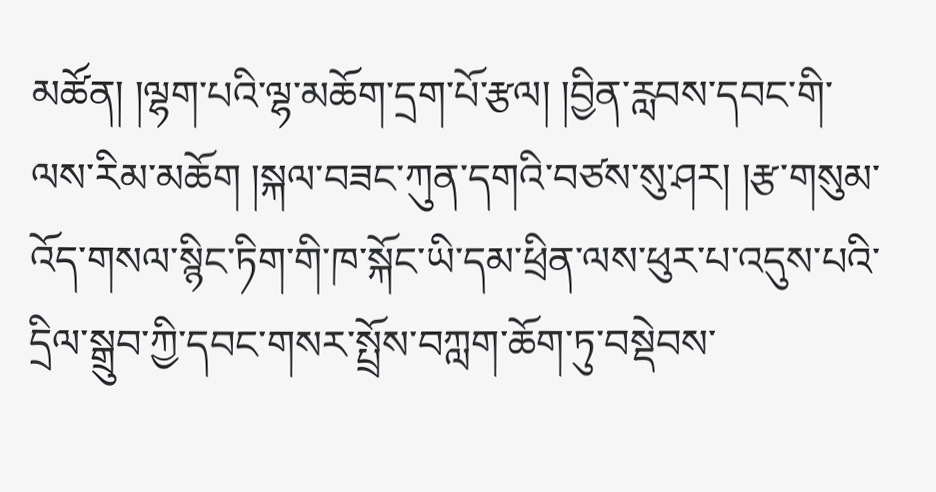མཚོན། །ལྷག་པའི་ལྷ་མཆོག་དྲག་པོ་རྩལ། །བྱིན་རླབས་དབང་གི་ལས་རིམ་མཆོག །སྐལ་བཟང་ཀུན་དགའི་བཙས་སུ་ཤར། །རྩ་གསུམ་འོད་གསལ་སྙིང་ཏིག་གི་ཁ་སྐོང་ཡི་དམ་ཕྲིན་ལས་ཕུར་པ་འདུས་པའི་དྲིལ་སྒྲུབ་ཀྱི་དབང་གསར་སྤྲོས་བཀླག་ཆོག་ཏུ་བསྡེབས་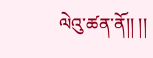ལེའུ་ཚན་ནོ།། །།